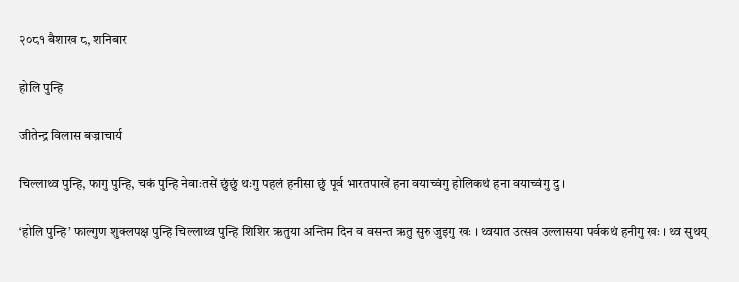२०८१ बैशाख ८, शनिबार

होलि पुन्हि

जीतेन्द्र विलास बज्राचार्य

चिल्लाथ्व पुन्हि, फागु पुन्हि, चकं पुन्हि नेवाःतसें छुंछुं थःगु पहलं हनीसा छुं पूर्व भारतपाखें हना वयाच्वंगु होलिकथं हना वयाच्वंगु दु ।

‘होलि पुन्हि’ फाल्गुण शुक्लपक्ष पुन्हि चिल्लाथ्व पुन्हि शिशिर ऋतुया अन्तिम दिन व वसन्त ऋतु सुरु जुइगु खः । थ्वयात उत्सव उल्लासया पर्वकथं हनीगु खः । थ्व सुथय्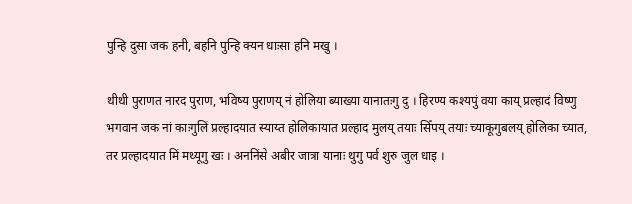पुन्हि दुसा जक हनी, बहनि पुन्हि क्यन धाःसा हनि मखु ।

थीथी पुराणत नारद पुराण, भविष्य पुराणय् नं होलिया ब्याख्या यानातःगु दु । हिरण्य कश्यपुं वया काय् प्रल्हादं विष्णु भगवान जक नां काःगुलिं प्रल्हादयात स्याय्त होलिकायात प्रल्हाद मुलय् तयाः सिँपय् तयाः च्याकूगुबलय् होलिका च्यात, तर प्रल्हादयात मिं मथ्यूगु खः । अननिंसे अबीर जात्रा यानाः थुगु पर्व शुरु जुल धाइ ।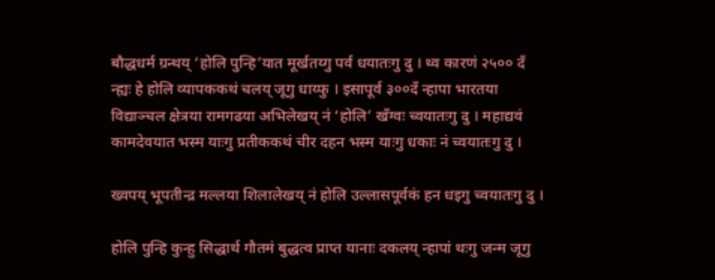बौद्धधर्म ग्रन्थय् ‘होलि पुन्हि’यात मूर्खतय्गु पर्व धयातःगु दु । थ्व कारणं २५०० दँ न्ह्यः हे होलि व्यापककथं चलय् जूगु धाय्फु । इसापूर्व ३००दँ न्हापा भारतया विद्याञ्चल क्षेत्रया रामगढया अभिलेखय् नं ‘होलि’ खँग्वः च्वयातःगु दु । महाद्यवं कामदेवयात भस्म याःगु प्रतीककथं चीर दहन भस्म याःगु धकाः नं च्वयातःगु दु ।

ख्वपय् भूपतीन्द्र मल्लया शिलालेखय् नं होलि उल्लासपूर्वकं हन धइगु च्वयातःगु दु ।

होलि पुन्हि कुन्हु सिद्धार्थ गौतमं बुद्धत्व प्राप्त यानाः दकलय् न्हापां थःगु जन्म जूगु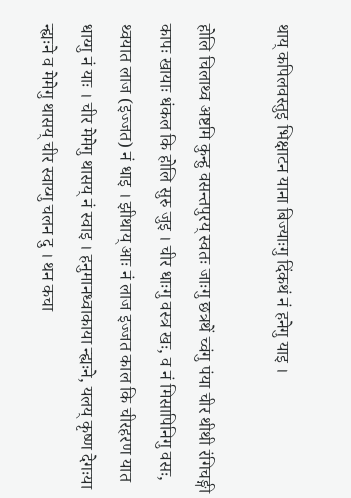थाय् कपिलवस्तुइ भिक्षाटन याना बिज्याःगु दिंकथं नं हनेगु याइ ।

होलि चिलाथ्व अष्टमि कुन्हु वसन्तपुरय् स्वतः जाःगु छत्रथें च्वंगु पंया चीर थीथी रंगिचङ्गी कापः खायाः धंकल कि होलि सुरु जुइ । चीर धाःगु वस्त्र खः, व नं मिसापिनिगु वसः, थ्वयात लाज (इज्जत) नं धाइ । झीथाय् आः नं लाज इज्जत काल कि चीरहरण यात धाय्गु नं याः । चीर मेमेगु थासय् नं स्वाइ । हनुमानध्वाकाया न्ह्यःने, यलय् कृष्ण देगःया न्ह्यःने व मेमेगु थासय् चीर स्वाय्गु चलन दु । थन कचा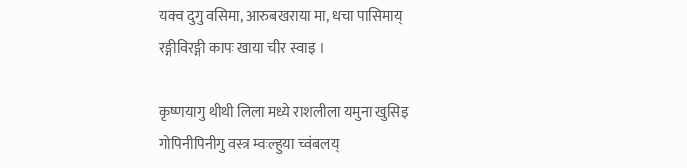यक्व दुगु वसिमा, आरुबखराया मा, धचा पासिमाय् रङ्गीविरङ्गी कापः खाया चीर स्वाइ ।

कृष्णयागु थीथी लिला मध्ये राशलीला यमुना खुसिइ गोपिनीपिनीगु वस्त्र म्वःल्हुया च्वंबलय्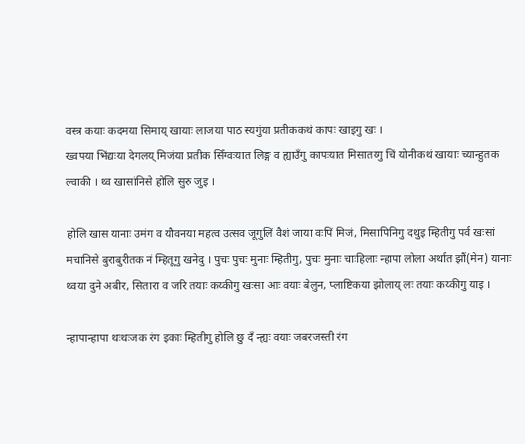वस्त्र कयाः कदमया सिमाय् खायाः लाजया पाठ स्यगुंया प्रतीककथं कापः खाइगु खः ।
ख्वपया भिंद्यःया देगलय् मिजंया प्रतीक सिँग्वःयात लिङ्ग व ह्याउँगु कापःयात मिसातय्गु चिं योनीकथं खायाः च्यान्हुतक ल्वाकी । थ्व खासांनिसे होलि सुरु जुइ ।

होलि खास यानाः उमंग व यौवनया महत्व उत्सव जूगुलिं वैशं जाया वःपिं मिजं, मिसापिनिगु दथुइ म्हितीगु पर्व खःसां मचानिसे बुराबुरीतक नं म्हितूगु खनेदु । पुचः पुचः मुनाः म्हितीगु, पुचः मुनाः चाःहिलाः न्हापा लोला अर्थात झौं(मेन) यानाः थ्वया दुने अबीर, सितारा व जरि तयाः कय्कीगु खःसा आः वयाः बेलुन, प्लाष्टिकया झोलाय् लः तयाः कय्कीगु याइ ।

न्हापान्हापा थःथःजक रंग इकाः म्हितीगु होलि छु दँ न्ह्यः वयाः जबरजस्ती रंग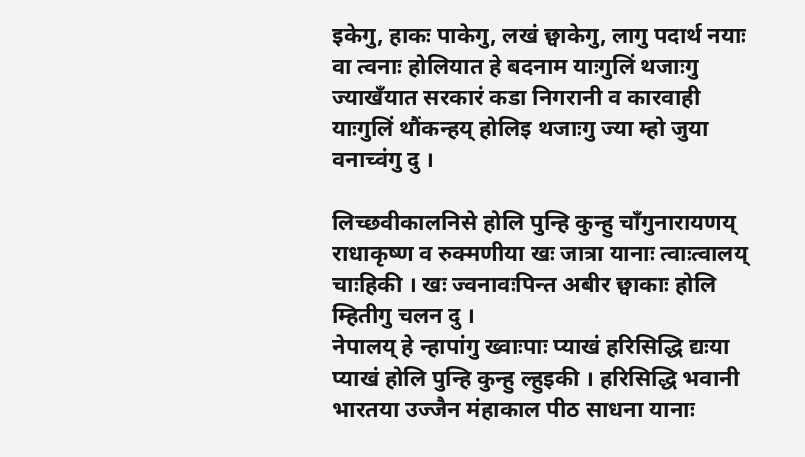इकेगु, हाकः पाकेगु, लखं छ्वाकेगु, लागु पदार्थ नयाः वा त्वनाः होलियात हे बदनाम याःगुलिं थजाःगु ज्याखँयात सरकारं कडा निगरानी व कारवाही याःगुलिं थौंकन्हय् होलिइ थजाःगु ज्या म्हो जुया वनाच्वंगु दु ।

लिच्छवीकालनिसे होलि पुन्हि कुन्हु चाँगुनारायणय् राधाकृष्ण व रुक्मणीया खः जात्रा यानाः त्वाःत्वालय् चाःहिकी । खः ज्वनावःपिन्त अबीर छ्वाकाः होलि म्हितीगु चलन दु ।
नेपालय् हे न्हापांगु ख्वाःपाः प्याखं हरिसिद्धि द्यःया प्याखं होलि पुन्हि कुन्हु ल्हुइकी । हरिसिद्धि भवानी भारतया उज्जैन मंहाकाल पीठ साधना यानाः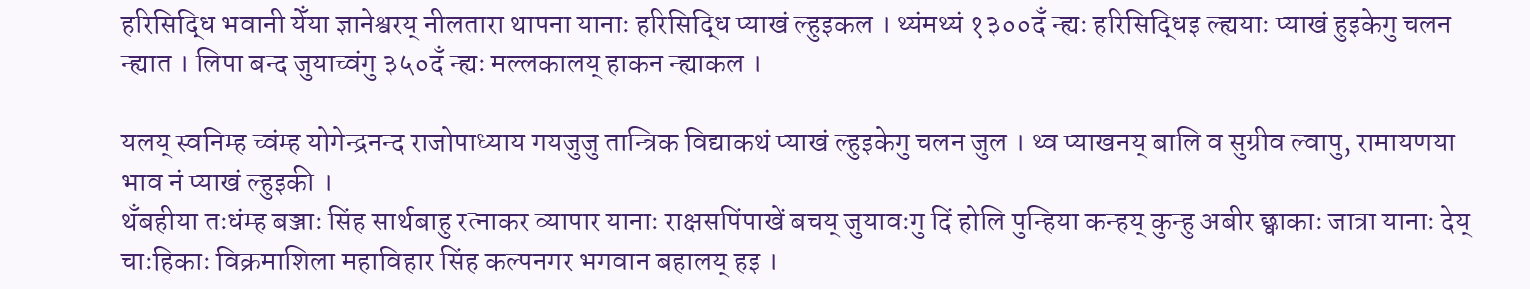हरिसिद्धि भवानी येँया ज्ञानेश्वरय् नीलतारा थापना यानाः हरिसिद्धि प्याखं ल्हुइकल । थ्यंमथ्यं १३००दँ न्ह्यः हरिसिद्धिइ ल्ह्ययाः प्याखं हुइकेगु चलन न्ह्यात । लिपा बन्द जुयाच्वंगु ३५०दँ न्ह्यः मल्लकालय् हाकन न्ह्याकल ।

यलय् स्वनिम्ह च्वंम्ह योगेन्द्रनन्द राजोपाध्याय गयजुजु तान्त्रिक विद्याकथं प्याखं ल्हुइकेगु चलन जुल । थ्व प्याखनय् बालि व सुग्रीव ल्वापु, रामायणया भाव नं प्याखं ल्हुइकी ।
थँबहीया तःधंम्ह बञ्जाः सिंह सार्थबाहु रत्नाकर व्यापार यानाः राक्षसपिंपाखें बचय् जुयावःगु दिं होलि पुन्हिया कन्हय् कुन्हु अबीर छ्वाकाः जात्रा यानाः देय् चाःहिकाः विक्रमाशिला महाविहार सिंह कल्पनगर भगवान बहालय् हइ ।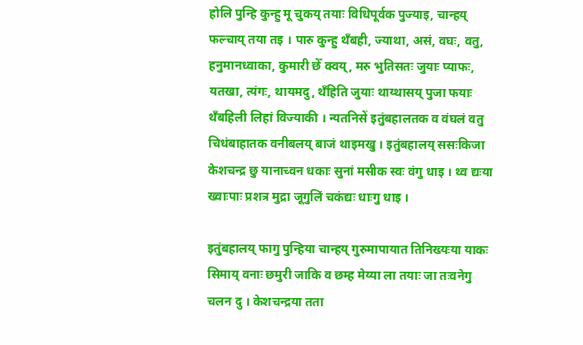होलि पुन्हि कुन्हु मू चुकय् तयाः विधिपूर्वक पुज्याइ, चान्हय् फल्चाय् तया तइ । पारु कुन्हु थँबही, ज्याथा, असं, वघः, वतु, हनुमानध्वाका, कुमारी छेँ क्वय्, मरु भुतिसतः जुयाः प्याफः, यतखा, त्यंगः, थायमदु, थँहिति जुयाः थाय्थासय् पुजा फयाः थँबहिली लिहां विज्याकी । न्यतनिसें इतुंबहालतक व वंघलं वतु चिधंबाहातक वनीबलय् बाजं थाइमखु । इतुंबहालय् ससःकिजा केशचन्द्र छु यानाच्वन धकाः सुनां मसीक स्वः वंगु धाइ । थ्व द्यःया ख्वाःपाः प्रशत्र मुद्रा जूगुलिं चकंद्यः धाःगु धाइ ।

इतुंबहालय् फागु पुन्हिया चान्हय् गुरुमापायात तिनिख्यःया याकः सिमाय् वनाः छमुरी जाकि व छम्ह मेय्या ला तयाः जा तःवनेगु चलन दु । केशचन्द्रया तता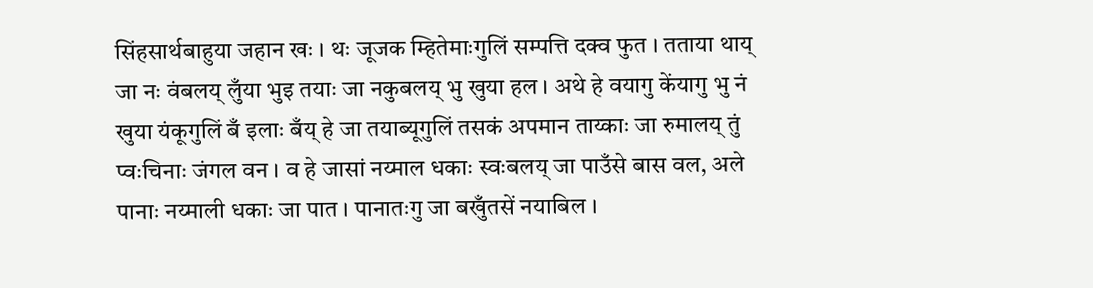सिंहसार्थबाहुया जहान खः । थः जूजक म्हितेमाःगुलिं सम्पत्ति दक्व फुत । तताया थाय् जा नः वंबलय् लुँया भुइ तयाः जा नकुबलय् भु खुया हल । अथे हे वयागु केंयागु भु नं खुया यंकूगुलिं बँ इलाः बँय् हे जा तयाब्यूगुलिं तसकं अपमान ताय्काः जा रुमालय् तुं प्वःचिनाः जंगल वन । व हे जासां नय्माल धकाः स्वःबलय् जा पाउँसे बास वल, अले पानाः नय्माली धकाः जा पात । पानातःगु जा बखुँतसें नयाबिल ।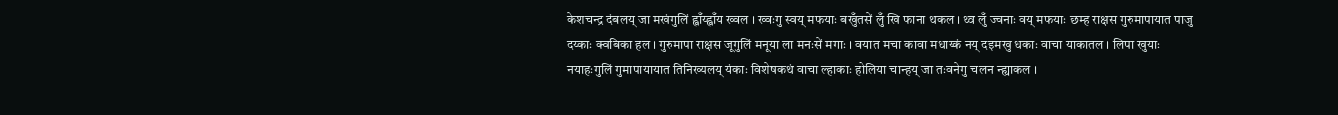केशचन्द्र दंबलय् जा मखंगुलिं ह्वाँय्ह्वाँय ख्वल । ख्वःगु स्वय् मफयाः बखुँतसें लुँ खि फाना थकल । थ्व लुँ ज्वनाः वय् मफयाः छम्ह राक्षस गुरुमापायात पाजु दय्काः क्वबिका हल । गुरुमापा राक्षस जूगुलिं मनूया ला मनःसें मगाः । वयात मचा कावा मधाय्कं नय् दइमखु धकाः वाचा याकातल । लिपा खुयाः नयाहःगुलिं गुमापायायात तिनिख्यलय् यंकाः विशेषकथं वाचा ल्हाकाः होलिया चान्हय् जा तःवनेगु चलन न्ह्याकल ।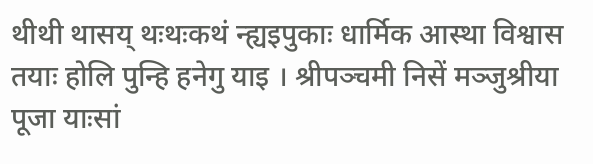थीथी थासय् थःथःकथं न्ह्यइपुकाः धार्मिक आस्था विश्वास तयाः होलि पुन्हि हनेगु याइ । श्रीपञ्चमी निसें मञ्जुश्रीया पूजा याःसां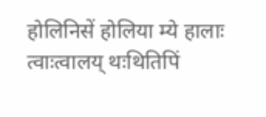होलिनिसें होलिया म्ये हालाः त्वाःत्वालय् थःथितिपिं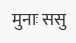मुनाः ससु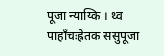पूजा न्याय्कि । थ्व पाहाँचःह्रेतक ससुपूजा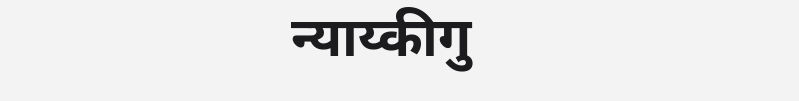न्याय्कीगु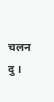चलन दु ।